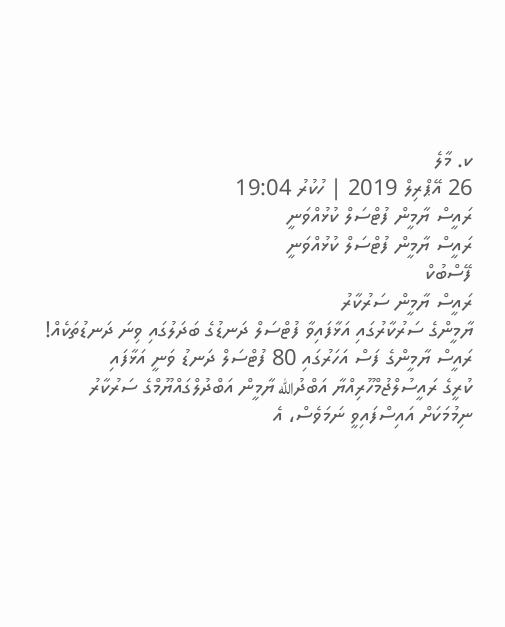ކ. މާލެ
26 އޭޕްރިލް 2019 | ހުކުރު 19:04
ރައީސް ޔާމީން ފުޓްސަލް ކުޅުއްވަނީ
ރައީސް ޔާމީން ފުޓްސަލް ކުޅުއްވަނީ
ފޭސްބުކް
ރައީސް ޔާމީން ސަރުކާރު
ޔާމީންގެ ސަރުކާރުގައި އަޅާފައިވާ ފުޓްސަލް ދަނޑުގެ ބަދަލުގައި ވިނަ ދަނޑުތަކެއް!
ރައީސް ޔާމީންގެ ފަސް އަހަރުގައި 80 ފުޓްސަލް ދަނޑު ވަނީ އަޅާފައި
ކުރީގެ ރައީސުލްޖުމްހޫރިއްޔާ އަބްދުالله ޔާމީން އަބްދުލްގައްޔޫމްގެ ސަރުކާރު ނިމުމަކަށް އައިސްފައިވީ ނަމަވެސް، އެ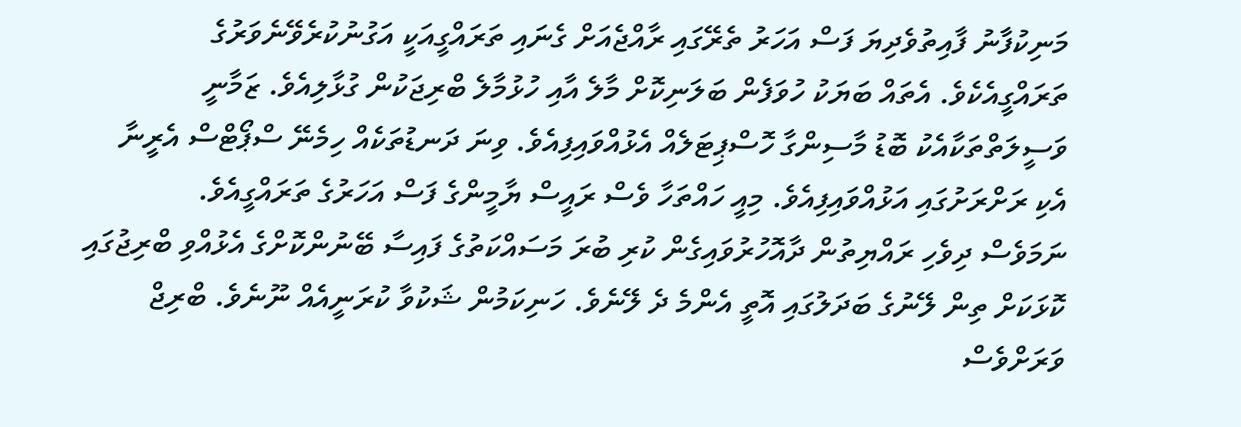މަނިކުފާނު ފާއިތުވެދިޔަ ފަސް އަހަރު ތެރޭގައި ރާއްޖެއަށް ގެނައި ތަރައްގީއަކީ އަގުނުކުރެވޭނެވަރުގެ ތަރައްގީއެކެވެ. އެތައް ބަޔަކު ހުވަފެން ބަލަނިކޮށް މާލެ އާއި ހުޅުމާލެ ބްރިޖަކުން ގުޅާލިއެވެ. ޒަމާނީ ވަސީލަތްތަކާއެކު ބޮޑު މާސިންގާ ހޮސްޕިޓަލެއް އެޅުއްވައިފިއެވެ. ވިނަ ދަނޑުތަކެއް ހިމެނޭ ސްޕޯޓްސް އެރީނާ އެކި ރަށްރަށުގައި އަޅުއްވައިފިއެވެ. މިއީ ހައްތަހާ ވެސް ރައީސް ޔާމީންގެ ފަސް އަހަރުގެ ތަރައްގީއެވެ.
ނަމަވެސް ދިވެހި ރައްޔިތުން ދާއޮހުރުވައިގެން ކުރި ބުރަ މަސައްކަތުގެ ފައިސާ ބޭނުންކޮށްގެ އެޅުއްވި ބްރިޖުގައި ކޮޅަކަށް ތިން ލޭނުގެ ބަދަލުގައި އޮތީ އެންމެ ދެ ލޭނެވެ. ހަނިކަމުން ޝަކުވާ ކުރަނީއެއް ނޫނެވެ. ބްރިޖް ވަރަށްވެސް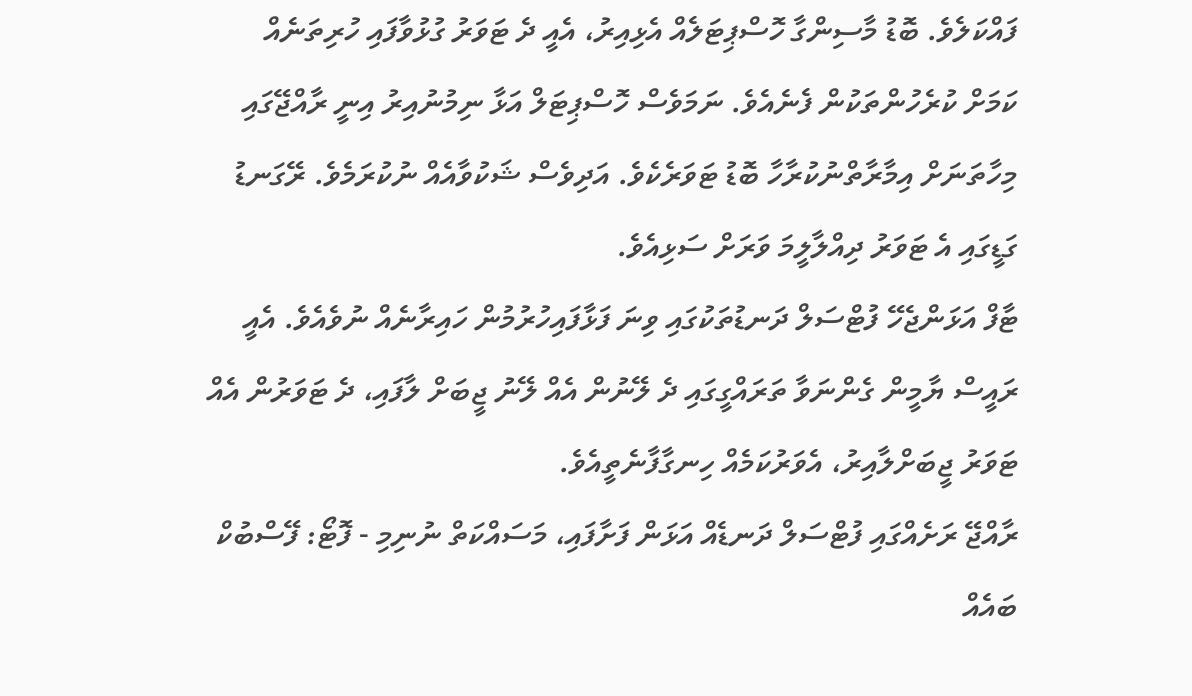ފައްކަލެވެ. ބޮޑު މާސިންގާ ހޮސްޕިޓަލެއް އެޅިއިރު، އެއީ ދެ ޓަވަރު ގުޅުވާފައި ހުރިތަނެއް ކަމަށް ކުރެހުންތަކުން ފެނެއެވެ. ނަމަވެސް ހޮސްޕިޓަލް އަޅާ ނިމުނުއިރު އިނީ ރާއްޖޭގައި މިހާތަނަށް އިމާރާތްނުކުރާހާ ބޮޑު ޓަވަރެކެވެ. އަދިވެސް ޝަކުވާއެއް ނުކުރަމެވެ. ރޭގަނޑު ގަޑީގައި އެ ޓަވަރު ދިއްލާލީމަ ވަރަށް ސަޅިއެވެ.
ޓާފް އަޅަންޖެހޭ ފުޓްސަލް ދަނޑުތަކުގައި ވިނަ ފަޅާފައިހުރުމުން ހައިރާނެއް ނުވެއެވެ. އެއީ ރައީސް ޔާމީން ގެންނަވާ ތަރައްގީގައި ދެ ލޭނުން އެއް ލޭނު ޖީބަށް ލާފައި، ދެ ޓަވަރުން އެއް ޓަވަރު ޖީބަށްލާއިރު، އެވަރުކަމެއް ހިނގާފާނެތީއެވެ.
ރާއްޖޭ ރަށެއްގައި ފުޓްސަލް ދަނޑެއް އަޅަން ފަށާފައި، މަސައްކަތް ނުނިމި - ފޮޓޯ: ފޭސްބުކް
ބައެއް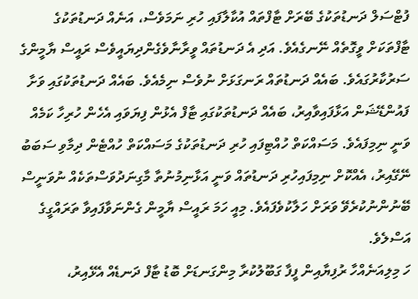ފުޓްސަލް ދަނޑުތަކުގެ ބޭރަށް ޓާފްތައް އުކާލާފައި ހުރި ނަމަވެސް، އަނެއް ދަނޑުތަކުގެ ޓާފްތަކަށް ވީގޮތެއް ނޭނގެއެވެ. އަދި އެ ދަނޑުތައް ވީރާނާވެގެންދިޔައީވެސް ރައީސް ޔާމީންގެ ސަރުކާރުގައެވެ. ބައެއް ދަނޑުތައް ރަނގަޅަށް ނުވެސް ނިމެއެވެ. ބައެއް ދަނޑުތަކުގައި ވަށާ ފައުންޑޭޝަން އަޅާފައިވާއިރު، ބައެއް ދަނޑުތަކުގައި ޓާފް އެޅުން ފިޔަވައި އެހެން ހުރިހާ ކަމެއް ވަނީ ނިމިފައެވެ. މަސައްކަތް ހުއްޓިފައި ހުރި ދަނޑުތަކުގެ މަސައްކަތް ހުއްޓެން ދިމާވި ސަބަބު ނޭގޭއިރު، އެއްކޮށް ނިމިފައިހުރި ދަނޑުތައް ވަނީ އަޅާނިމުނުތާ މާގިނަދުވަސްތަކެއް ނުވަނީސް ބޭނުންނުކުރެވޭ ވަރަށް ހަލާކުވެފައެވެ. މިއީ ހަމަ ރައީސް ޔާމީން ގެންނަވާފައިވާ ތަރައްގީގެ އަސްލެވެ.
ހަ މިލިއަނެއްހާ ރުފިޔާއިން ފީފާ ގަބޫލުކުރާ މިންގަނޑަށް ބޮޑު ޓާފް ދަނޑެއް އެޅޭއިރު،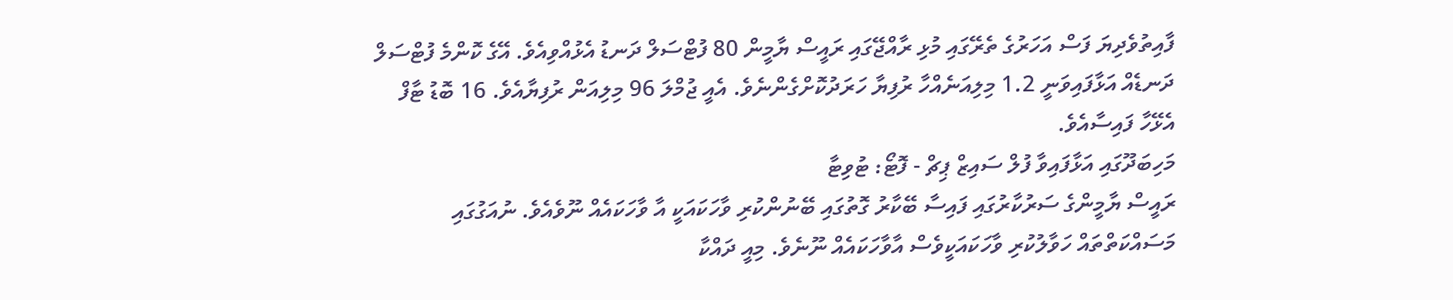ފާއިތުވެދިޔަ ފަސް އަހަރުގެ ތެރޭގައި މުޅި ރާއްޖޭގައި ރައީސް ޔާމީން 80 ފުޓްސަލް ދަނޑު އެޅުއްވިއެވެ. އޭގެ ކޮންމެ ފުޓްސަލް ދަނޑެއް އަޅާފައިވަނީ 1.2 މިލިއަނެއްހާ ރުފިޔާ ހަރަދުކޮށްގެންނެވެ. އެއީ ޖުމްލަ 96 މިލިއަން ރުފިޔާއެވެ. 16 ބޮޑު ޓާފް އެޅޭހާ ފައިސާއެވެ.
މަހިބަދޫގައި އަޅާފައިވާ ފުލް ސައިޒް ޕިޗް - ފޮޓޯ: ޓުވިޓާ
ރައީސް ޔާމީންގެ ސަރުކާރުގައި ފައިސާ ބޭކާރު ގޮތުގައި ބޭނުންކުރި ވާހަކައަކީ އާ ވާހަކައެއް ނޫވެއެވެ. ނުއަގުގައި މަސައްކަތްތައް ހަވާލުކުރި ވާހަކައަކީވެސް އާވާހަކައެއް ނޫނެވެ. މިއީ ދައްކާ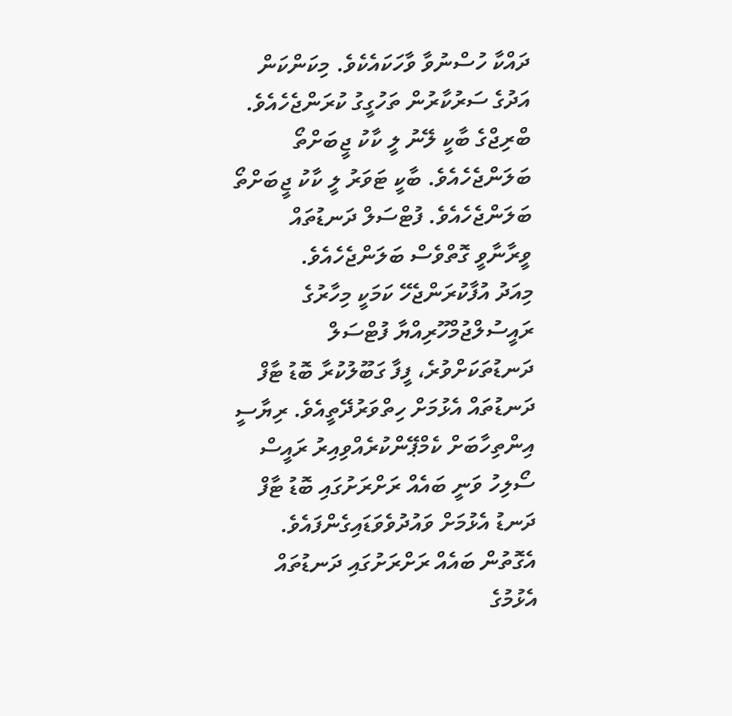ދައްކާ ހުސްނުވާ ވާހަކައެކެވެ. މިކަންކަން އަދުގެ ސަރުކާރުން ތަހުގީގު ކުރަންޖެހެއެވެ. ބްރިޖްގެ ބާކީ ލޭނު ލީ ކާކު ޖީބަށްތޯ ބަލަންޖެހެއެވެ. ބާކީ ޓަވަރު ލީ ކާކު ޖީބަށްތޯ ބަލަންޖެހެއެވެ. ފުޓްސަލް ދަނޑުތައް ވީރާނާވީ ގޮތްވެސް ބަލަންޖެހެއެވެ.
މިއަދު އުފާކުރަންޖެހޭ ކަމަކީ މިހާރުގެ ރައީސުލްޖުމްހޫރިއްޔާ ފުޓްސަލް ދަނޑުތަކަށްވުރެ، ފީފާ ގަބޫލުކުރާ ބޮޑު ޓާފް ދަނޑުތައް އެޅުމަށް ހިތްވަރުދޭތީއެވެ. ރިޔާސީ އިންތިހާބަށް ކެމްޕޭންކުރެއްވިއިރު ރައީސް ސޯލިހު ވަނީ ބައެއް ރަށްރަށުގައި ބޮޑު ޓާފް ދަނޑު އެޅުމަށް ވައުދުވެވަޑައިގެންފައެވެ. އެގޮތުން ބައެއް ރަށްރަށުގައި ދަނޑުތައް އެޅުމުގެ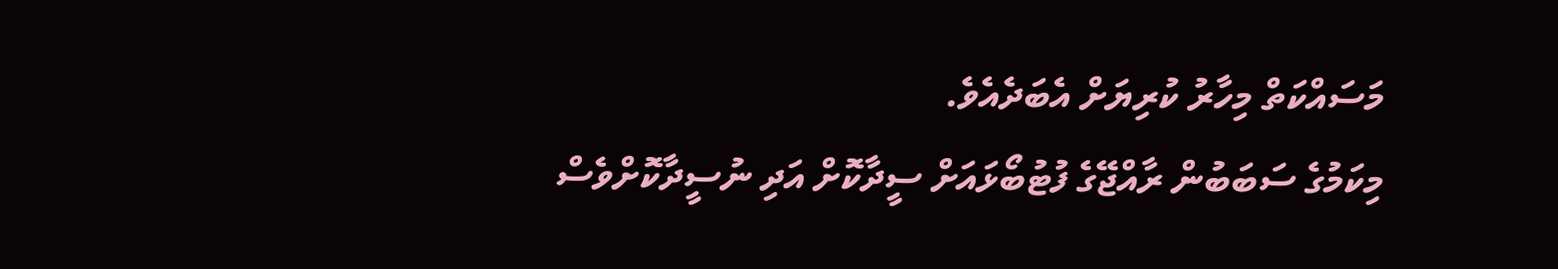މަސައްކަތް މިހާރު ކުރިޔަށް އެބަދެއެވެ.
މިކަމުގެ ސަބަބުން ރާއްޖޭގެ ފުޓުބޯޅައަށް ސީދާކޮށް އަދި ނުސީދާކޮށްވެސް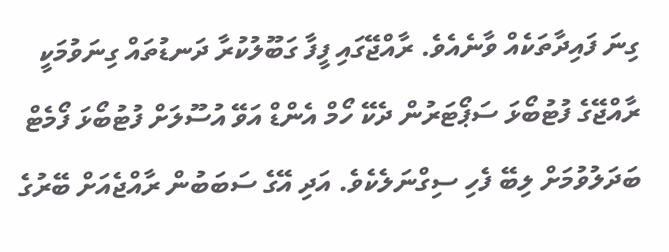ގިނަ ފައިދާތަކެއް ވާނެއެވެ. ރާއްޖޭގައި ފީފާ ގަބޫލުކުރާ ދަނޑުތައް ގިނަވުމަކީ ރާއްޖޭގެ ފުޓުބޯޅަ ސަޕޯޓަރުން ދެކޭ ހޯމް އެންޑް އަވޭ އުސޫލަށް ފުޓުބޯޅަ ފޯމެޓް ބަދަލުވުމަށް ލިބޭ ފެހި ސިގްނަލެކެވެ. އަދި އޭގެ ސަބަބުން ރާއްޖެއަށް ބޭރުގެ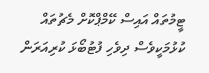ޓީމުތައް އައިސް ކޭމްޕްކޮށް މެޗުތައް ކުޅުމަކީވެސް ދިވެހި ފުޓުބޯޅަ ކުރިއަރަން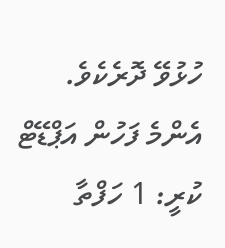ހުޅުވޭ ދޮރެކެވެ.
އެންމެ ފަހުން އަޕްޑޭޓް ކުރީ: 1 ހަފްތާ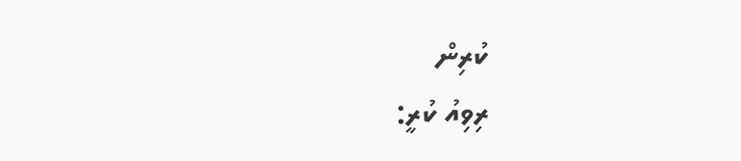ކުރިން
ރިވިއު ކުރީ: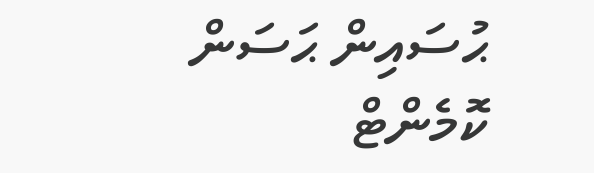ޙުސައިން ޙަސަން
ކޮމެންޓް